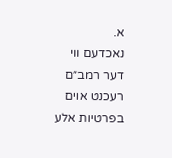א.
נאכדעם ווי דער רמב״ם רעכנט אוים בפרטיות אלע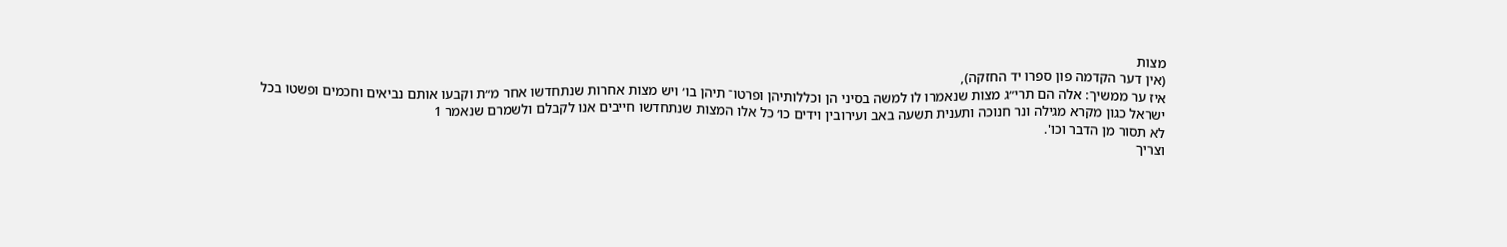מצות
(אין דער הקדמה פון ספרו יד החזקה),
איז ער ממשיך: אלה הם תרי״ג מצות שנאמרו לו למשה בסיני הן וכללותיהן ופרטו־ תיהן בו׳ ויש מצות אחרות שנתחדשו אחר מ״ת וקבעו אותם נביאים וחכמים ופשטו בכל ישראל כגון מקרא מגילה ונר חנוכה ותענית תשעה באב ועירובין וידים כו׳ כל אלו המצות שנתחדשו חייבים אנו לקבלם ולשמרם שנאמר 1
לא תסור מן הדבר וכו'.
וצריך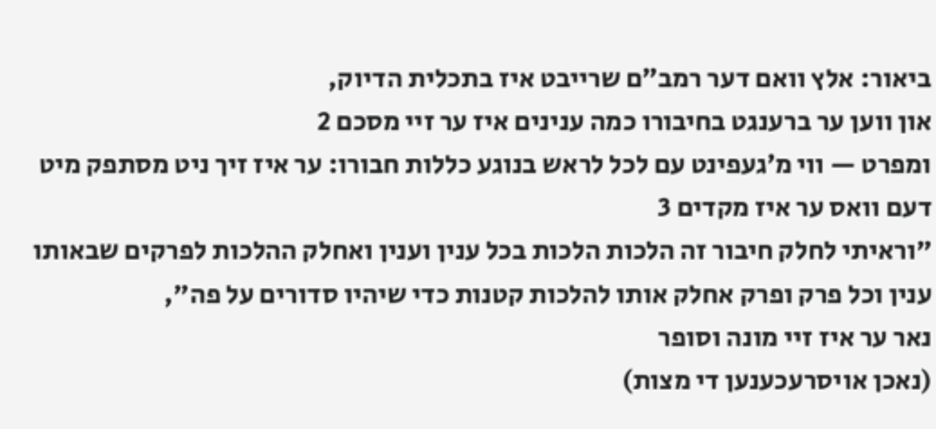ביאור: אלץ וואם דער רמב״ם שרייבט איז בתכלית הדיוק,
און ווען ער ברענגט בחיבורו כמה ענינים איז ער זיי מסכם 2
ומפרט — ווי מ׳געפינט עם לכל לראש בנוגע כללות חבורו: ער איז זיך ניט מסתפק מיט דעם וואס ער איז מקדים 3
"וראיתי לחלק חיבור זה הלכות הלכות בכל ענין וענין ואחלק ההלכות לפרקים שבאותו ענין וכל פרק ופרק אחלק אותו להלכות קטנות כדי שיהיו סדורים על פה",
נאר ער איז זיי מונה וסופר
(נאכן אויסרעכענען די מצות)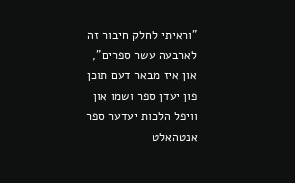"וראיתי לחלק חיבור זה לארבעה עשר ספרים",
און איז מבאר דעם תוכן פון יעדן ספר ושמו און וויפל הלכות יעדער ספר אנטהאלט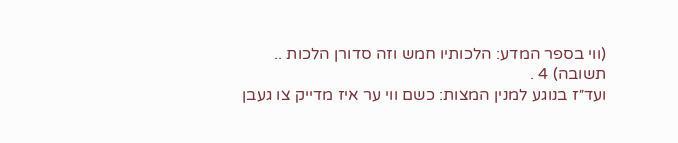(ווי בספר המדע: הלכותיו חמש וזה סדורן הלכות ..
תשובה) 4 .
ועד״ז בנוגע למנין המצות: כשם ווי ער איז מדייק צו געבן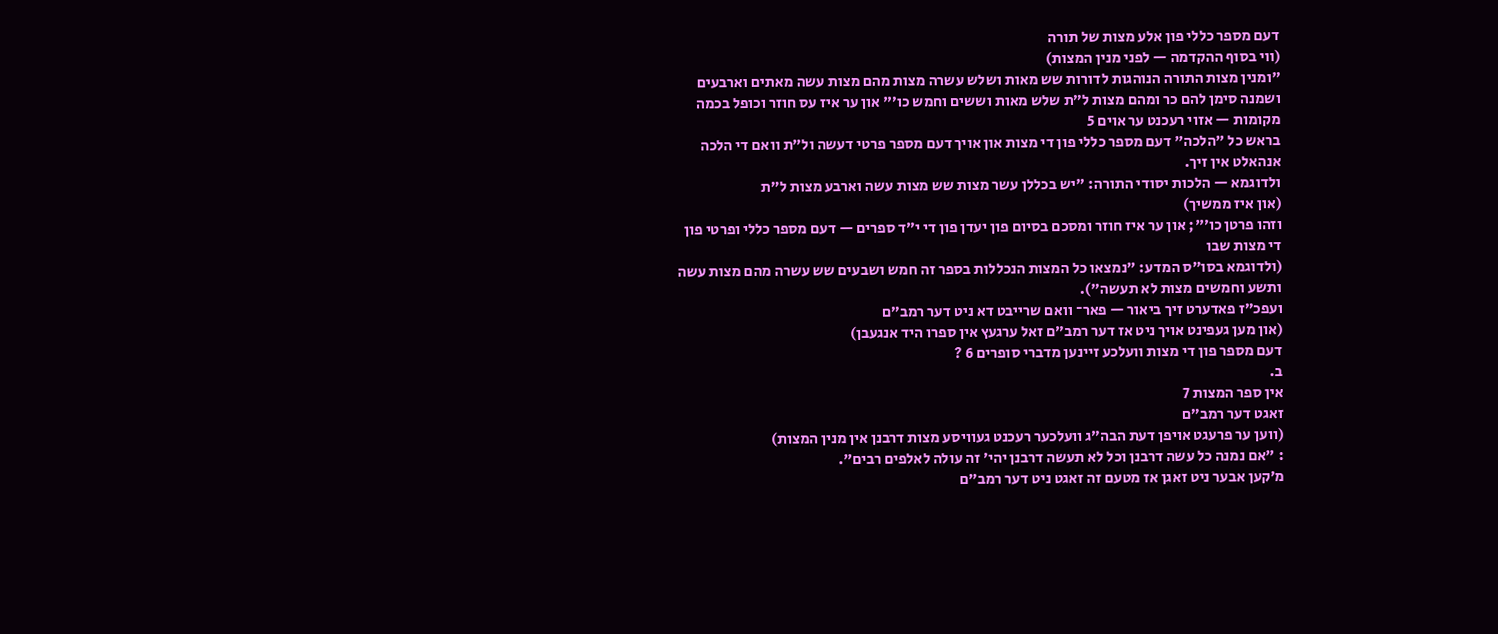דעם מספר כללי פון אלע מצות של תורה
(ווי בסוף ההקדמה — לפני מנין המצות)
"ומנין מצות התורה הנוהגות לדורות שש מאות ושלש עשרה מצות מהם מצות עשה מאתים וארבעים ושמנה סימן להם כר ומהם מצות ל״ת שלש מאות וששים וחמש כו׳" און ער איז עס חוזר וכופל בכמה מקומות — אזוי רעכנט ער אוים 5
בראש כל "הלכה" דעם מספר כללי פון די מצות און אויך דעם מספר פרטי דעשה ול״ת וואם די הלכה אנהאלט אין זיך.
ולדוגמא — הלכות יסודי התורה: "יש בכללן עשר מצות שש מצות עשה וארבע מצות ל״ת
(און איז ממשיך)
וזהו פרטן כו׳"; און ער איז חוזר ומסכם בסיום פון יעדן פון די י״ד ספרים — דעם מספר כללי ופרטי פון די מצות שבו
(ולדוגמא בסו״ס המדע: "נמצאו כל המצות הנכללות בספר זה חמש ושבעים שש עשרה מהם מצות עשה ותשע וחמשים מצות לא תעשה").
ועפכ״ז פאדערט זיך ביאור — פאר־ וואם שרייבט דא ניט דער רמב״ם
(און מען געפינט אויך ניט אז דער רמב״ם זאל ערגעץ אין ספרו היד אנגעבן)
דעם מספר פון די מצות וועלכע זיינען מדברי סופרים 6 ?
ב.
אין ספר המצות 7
זאגט דער רמב״ם
(ווען ער פרעגט אויפן דעת הבה״ג וועלכער רעכנט געוויסע מצות דרבנן אין מנין המצות)
: "אם נמנה כל עשה דרבנן וכל לא תעשה דרבנן יהי׳ זה עולה לאלפים רבים".
מ׳קען אבער ניט זאגן אז מטעם זה זאגט ניט דער רמב״ם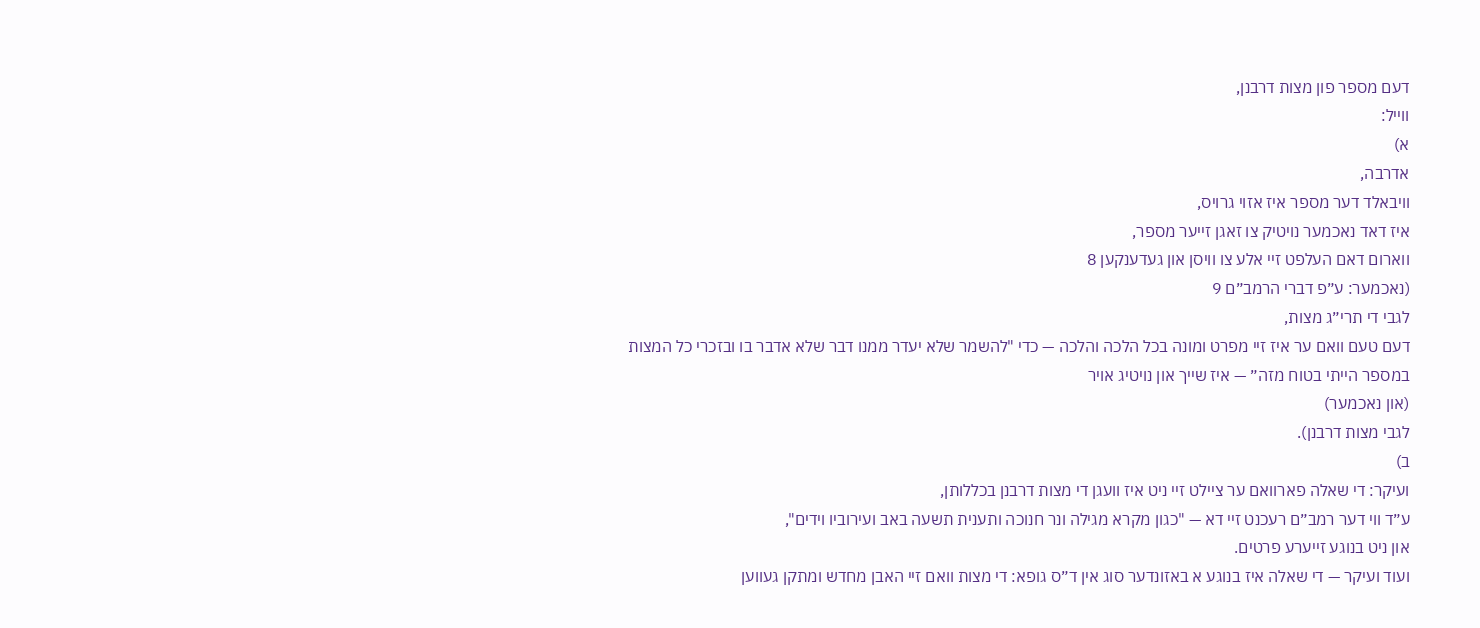דעם מספר פון מצות דרבנן,
ווייל:
א)
אדרבה,
וויבאלד דער מספר איז אזוי גרויס,
איז דאד נאכמער נויטיק צו זאגן זייער מספר,
ווארום דאם העלפט זיי אלע צו וויסן און געדענקען 8
(נאכמער: ע״פ דברי הרמב״ם 9
לגבי די תרי״ג מצות,
דעם טעם וואם ער איז זיי מפרט ומונה בכל הלכה והלכה — כדי "להשמר שלא יעדר ממנו דבר שלא אדבר בו ובזכרי כל המצות במספר הייתי בטוח מזה״ — איז שייך און נויטיג אויר
(און נאכמער)
לגבי מצות דרבנן).
ב)
ועיקר: די שאלה פארוואם ער ציילט זיי ניט איז וועגן די מצות דרבנן בכללותן,
ע״ד ווי דער רמב״ם רעכנט זיי דא — "כגון מקרא מגילה ונר חנוכה ותענית תשעה באב ועירוביו וידים",
און ניט בנוגע זייערע פרטים.
ועוד ועיקר — די שאלה איז בנוגע א באזונדער סוג אין ד״ס גופא: די מצות וואם זיי האבן מחדש ומתקן געווען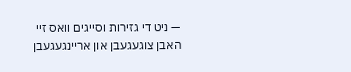— ניט די גזירות וסייגים וואס זיי האבן צוגעגעבן און אריינגעגעבן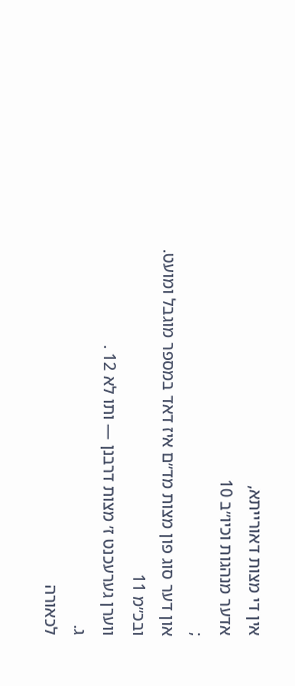אין די מצות דאורייתא,
אדער מנהגות וכיו״ב 10
;
און דער סוג פון מצות מד״ם איז דאד במספר מוגבל ומועט.
ובכ״מ 11
װערן גערעכנט ז׳ מצות דרבנן — ותו לא 12 .
ג.
לכאורה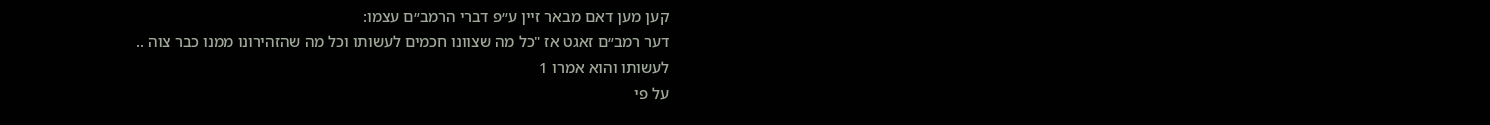קען מען דאם מבאר זיין ע״פ דברי הרמב״ם עצמו:
דער רמב״ם זאגט אז "כל מה שצוונו חכמים לעשותו וכל מה שהזהירונו ממנו כבר צוה ..
לעשותו והוא אמרו 1
על פי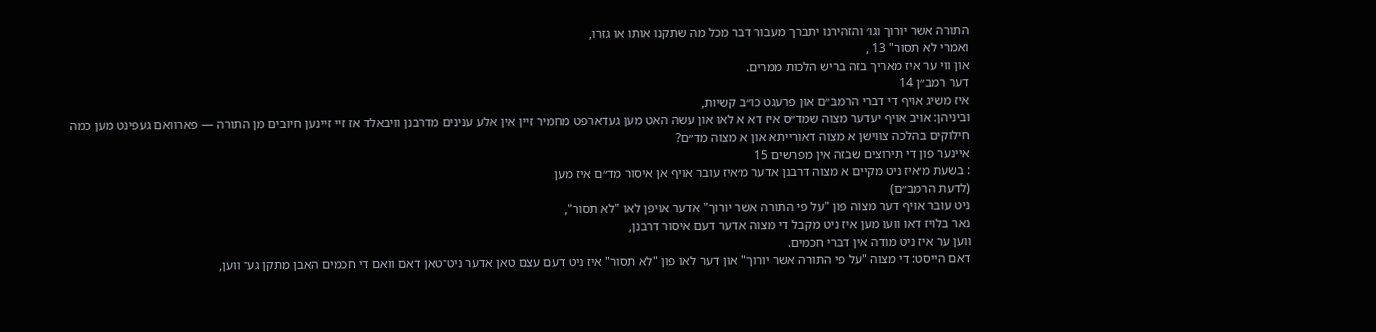התורה אשר יורוך וגו׳ והזהירנו יתברך מעבור דבר מכל מה שתקנו אותו או גזרו,
ואמרי לא תסור" 13 ,
און ווי ער איז מאריך בזה בריש הלכות ממרים.
דער רמב״ן 14
איז משיג אויף די דברי הרמב״ם און פרעגט כו״ב קשיות,
וביניהן: אויב אויף יעדער מצוה שמד״ס איז דא א לאו און עשה האט מען געדארפט מחמיר זיין אין אלע ענינים מדרבנן וויבאלד אז זיי זיינען חיובים מן התורה — פארוואם געפינט מען כמה חילוקים בהלכה צווישן א מצוה דאורייתא און א מצוה מד״ם?
איינער פון די תירוצים שבזה אין מפרשים 15
: בשעת מ׳איז ניט מקיים א מצוה דרבנן אדער מ׳איז עובר אויף אן איסור מד״ם איז מען
(לדעת הרמב״ם)
ניט עובר אויף דער מצוה פון "על פי התורה אשר יורוך" אדער אויפן לאו "לא תסור",
נאר בלויז דאו וועו מען איז ניט מקבל די מצוה אדער דעם איסור דרבנן,
ווען ער איז ניט מודה אין דברי חכמים.
דאם הייסט: די מצוה "על פי התורה אשר יורוך" און דער לאו פון "לא תסור" איז ניט דעם עצם טאן אדער ניט־טאן דאם וואם די חכמים האבן מתקן גע־ ווען,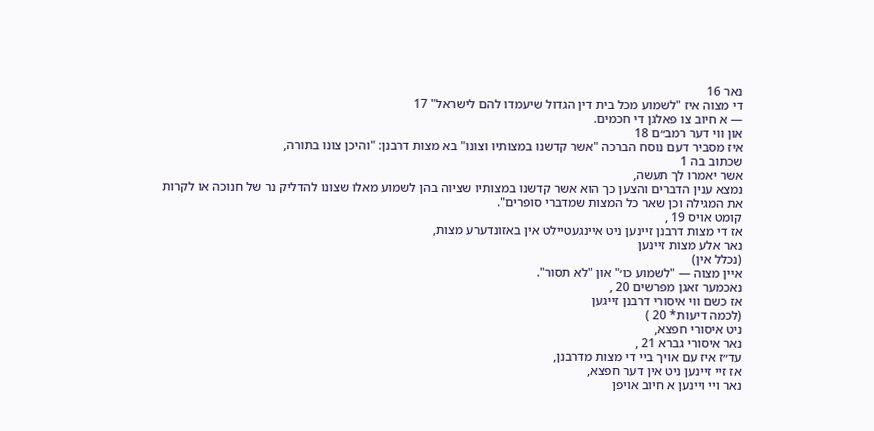נאר 16
די מצוה איז "לשמוע מכל בית דין הגדול שיעמדו להם לישראל" 17
— א חיוב צו פאלגן די חכמים.
און ווי דער רמב״ם 18
איז מסביר דעם נוסח הברכה "אשר קדשנו במצותיו וצונו" בא מצות דרבנן: "והיכן צונו בתורה,
שכתוב בה 1
אשר יאמרו לך תעשה,
נמצא ענין הדברים והצען כך הוא אשר קדשנו במצותיו שציוה בהן לשמוע מאלו שצונו להדליק נר של חנוכה או לקרות את המגילה וכן שאר כל המצות שמדברי סופרים".
קומט אויס 19 ,
אז די מצות דרבנן זיינען ניט איינגעטיילט אין באזונדערע מצות,
נאר אלע מצות זיינען
(נכלל אין)
איין מצוה — "לשמוע כו׳" און "לא תסור".
נאכמער זאגן מפרשים 20 ,
אז כשם ווי איסורי דרבנן זייגען
(לכמה דיעות* 20 )
ניט איסורי חפצא,
נאר איסורי גברא 21 ,
עד״ז איז עם אויך ביי די מצות מדרבנן,
אז זיי זיינען ניט אין דער חפצא,
נאר ויי ויינען א חיוב אויפן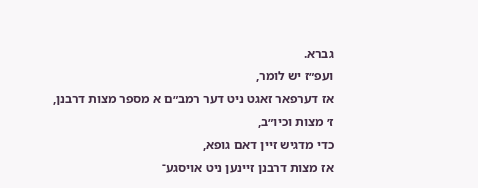גברא.
ועפ״ז יש לומר,
אז דערפאר זאגט ניט דער רמב״ם א מספר מצות דרבנן,
ז׳ מצות וכיו״ב,
כדי מדגיש זיין דאם גופא,
אז מצות דרבנן זיינען ניט אויסגע־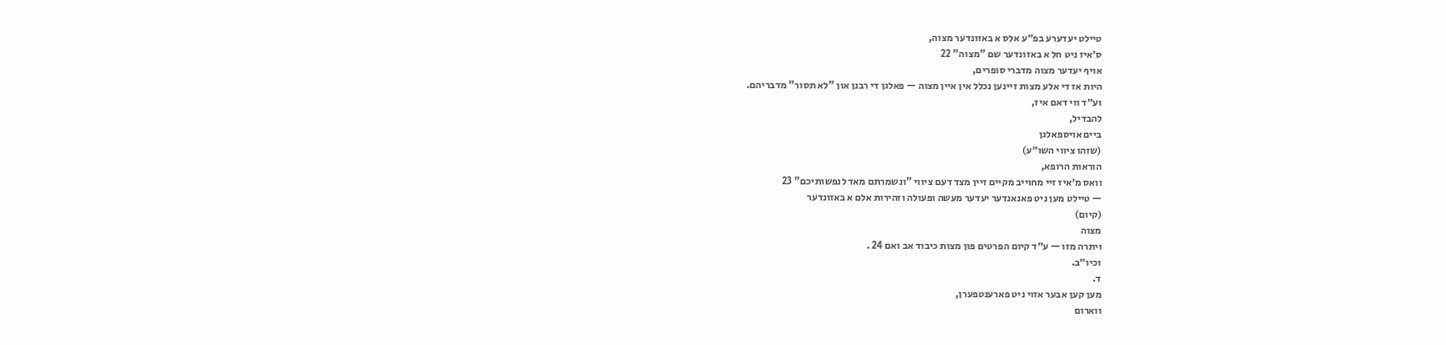טיילט יעדערע בפ״ע אלס א באזונדער מצוה,
ס׳איז ניט חל א באזונדער שם "מצוה" 22
אויף יעדער מצוה מדברי סופרים,
היות אז די אלע מצות זיינען נכלל אין איין מצוה — פאלגן די רבנן און "לא תסור" מדבריהם.
וע״ד ווי דאם איז,
להבדיל,
ביים אויספאלגן
(שזהו ציווי השו״ע)
הוראות הרופא,
וואס מ׳איז זיי מחוייב מקיים זיין מצד דעם ציווי "ונשמרתם מאד לנפשותיכם" 23
— טיילט מען ניט פאנאנדער יעדער מעשה ופעולה וזהירות אלם א באזונדער
(קיום)
מצוה
ויתרה מזו — ע״ד קיום הפרטים פון מצות כיבוד אב ואם 24 .
וכיו״ב.
ד.
מען קען אבער אזוי ניט פארענטפערן,
ווארום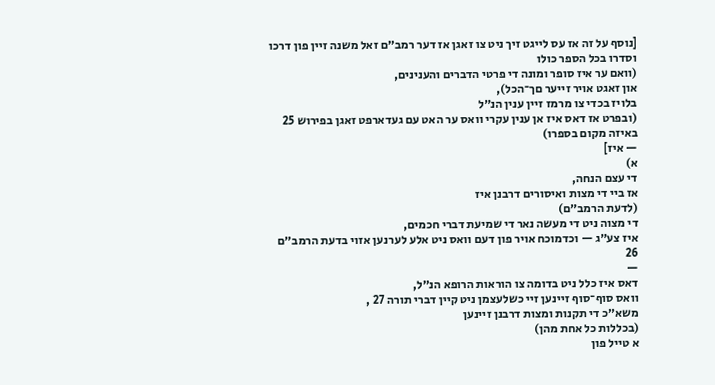[נוסף על זה אז עס לייגט זיך ניט צו זאגן אז דער רמב״ם זאל משנה זיין פון דרכו וסדרו בכל הספר כולו
(וואם ער איז סופר ומונה די פרטי הדברים והענינים,
און זאגט אויר זייער םך־הכל),
בלויז בכדי צו מרמז זיין ענין הנ״ל
(ובפרט אז דאס איז אן ענין עקרי וואס ער האט עם געדארפט זאגן בפירוש 25
באיזה מקום בספרו)
— איז]
א)
די עצם הנחה,
אז ביי די מצות ואיסורים דרבנן איז
(לדעת הרמב״ם)
די מצוה ניט די מעשה נאר די שמיעת דברי חכמים,
איז צע״ג — וכדמוכח אויר פון דעם וואס ניט אלע לערנען אזוי בדעת הרמב״ם 26
—
דאס איז כלל ניט בדומה צו הוראות הרופא הנ״ל,
וואס סוף־סוף זיינען זיי כשלעצמן ניט קיין דברי תורה 27 ,
משא״כ די תקנות ומצות דרבנן זיינען
(בכללות כל אחת מהן)
א טייל פון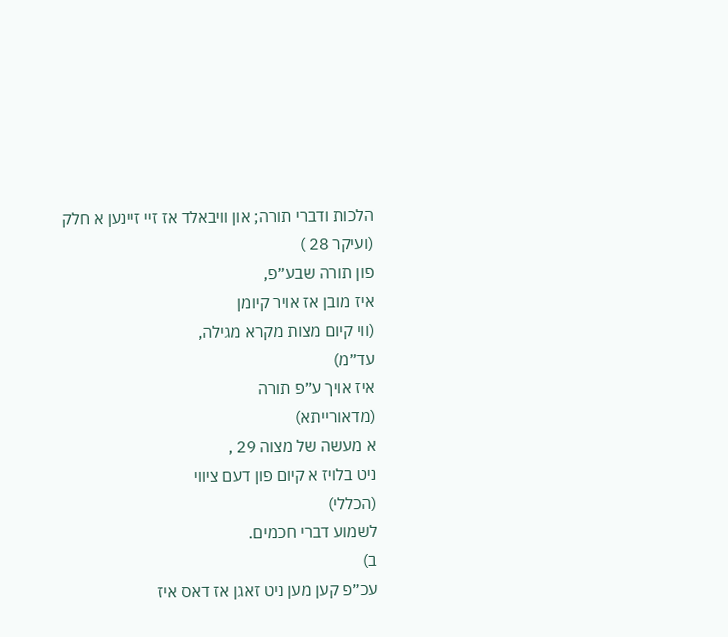הלכות ודברי תורה; און וויבאלד אז זיי זיינען א חלק
(ועיקר 28 )
פון תורה שבע״פ,
איז מובן אז אויר קיומן
(ווי קיום מצות מקרא מגילה,
עד״מ)
איז אויך ע״פ תורה
(מדאורייתא)
א מעשה של מצוה 29 ,
ניט בלויז א קיום פון דעם ציווי
(הכללי)
לשמוע דברי חכמים.
ב)
עכ״פ קען מען ניט זאגן אז דאס איז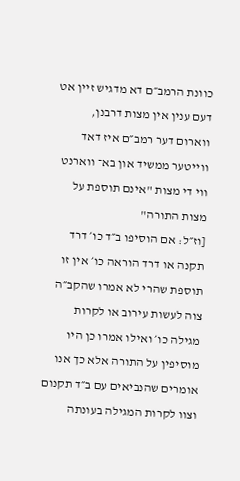כוונת הרמב״ם דא מדגיש זיין אט דעם ענין אין מצות דרבנן,
ווארום דער רמב״ם איז דאד ווייטער ממשיד און בא־ ווארנט ווי די מצות "אינם תוספת על מצות התורה"
[וז״ל: אם הוסיפו ב״ד כו׳ דרד תקנה או דרד הוראה כו׳ אין זו תוספת שהרי לא אמרו שהקב״ה צוה לעשות עירוב או לקרות מגילה כו׳ ואילו אמרו כן היו מוסיפין על התורה אלא כך אנו אומרים שהנביאים עם ב״ד תקנום וצוו לקרות המגילה בעונתה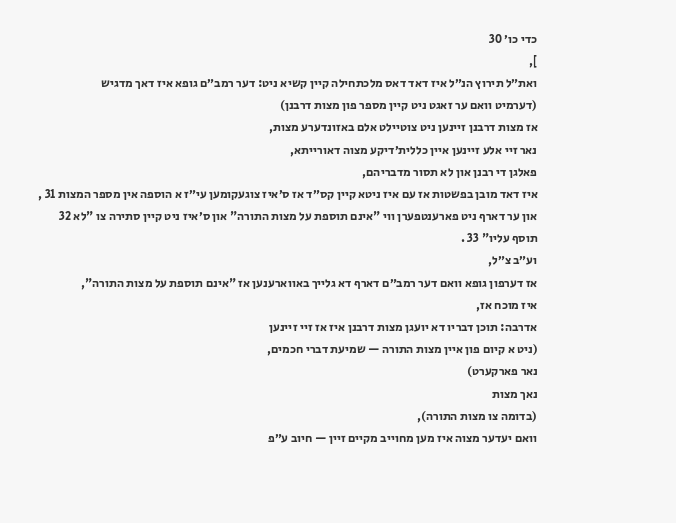כדי כו׳ 30
],
ואת״ל תירוץ הנ״ל איז דאד דאס מלכתחילה קיין קשיא ניט: דער רמב״ם גופא איז דאך מדגיש
(דערמיט וואם ער זאגט ניט קיין מספר פון מצות דרבנן)
אז מצות דרבנן זיינען ניט צוטיילט אלם באזונדערע מצות,
נאר זיי אלע זיינען איין כללית׳דיקע מצוה דאורייתא,
פאלגן די רבנן און לא תסור מדבריהם,
איז דאד מובן בפשטות אז עם איז ניטא קיין קס״ד אז ס׳איז צוגעקומען עי״ז א הוספה אין מספר המצות 31 ,
און ער דארף ניט פארענטפערן ווי "אינם תוספת על מצות התורה" און ס׳איז ניט קיין סתירה צו "לא 32
תוסף עליו" 33 .
וע״ב צ״ל,
אז דערפון גופא וואם דער רמב״ם דארף דא גלייך באווארענען אז "אינם תוספת על מצות התורה",
איז מוכח אז,
אדרבה: תוכן דבריו דא יועגן מצות דרבנן איז אז זיי זיינען
(ניט א קיום פון איין מצות התורה — שמיעת דברי חכמים,
נאר פארקערט)
נאך מצות
(בדומה צו מצות התורה),
וואם יעדער מצוה איז מען מחוייב מקיים זיין — חיוב ע״פ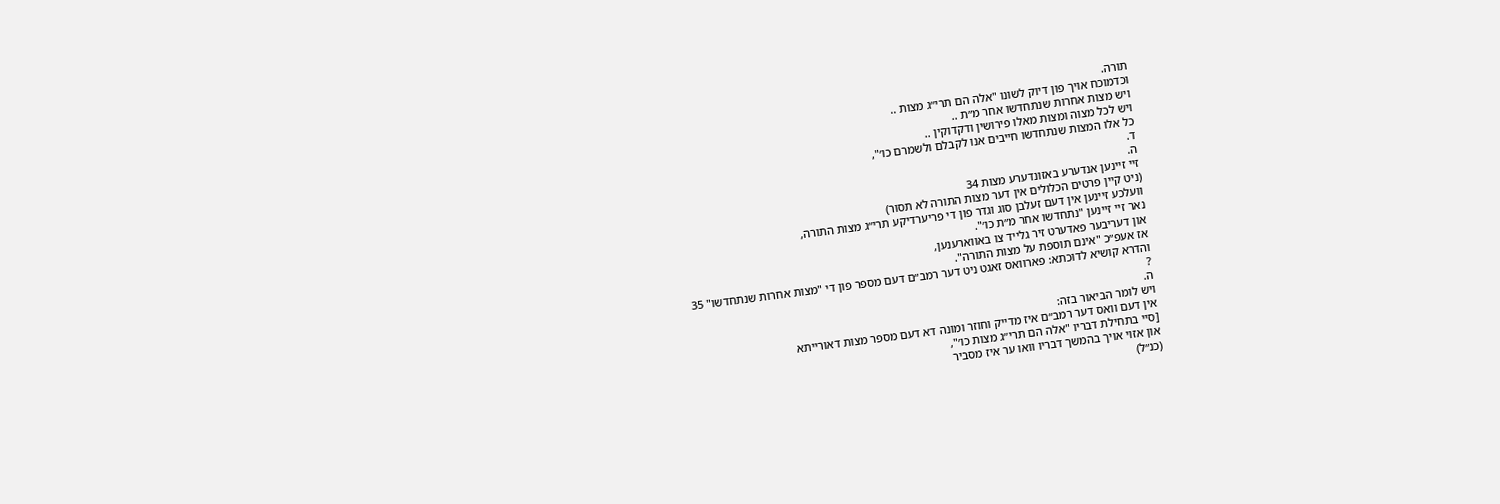תורה.
וכדמוכח אויך פון דיוק לשונו "אלה הם תרי״ג מצות ..
ויש מצות אחרות שנתחדשו אחר מ״ת ..
ויש לכל מצוה ומצות מאלו פירושין ודקדוקין ..
כל אלו המצות שנתחדשו חייבים אנו לקבלם ולשמרם כו׳",
ד.
ה.
זיי זיינען אנדערע באזונדערע מצות 34
(ניט קיין פרטים הכלולים אין דער מצות התורה לא תסור)
וועלכע זיינען אין דעם זעלבן סוג וגדר פון די פריערדיקע תרי״ג מצות התורה,
נאר זיי זיינען "נתחדשו אחר מ״ת כו׳".
און דעריבער פאדערט זיר גלייד צו באווארענען,
אז אעפ״כ "אינם תוספת על מצות התורה".
והדרא קושיא לדוכתא: פארוואס זאגט ניט דער רמב״ם דעם מספר פון די "מצות אחרות שנתחדשו" 35
?
ה.
ויש לומר הביאור בזה:
אין דעם וואס דער רמב״ם איז מדייק וחוזר ומונה דא דעם מספר מצות דאורייתא
[סיי בתחילת דבריו "אלה הם תרי״ג מצות כו׳",
און אזוי אויך בהמשך דבריו וואו ער איז מסביר
(כנ״ל)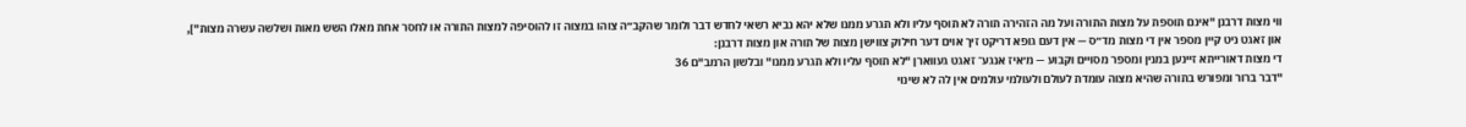ווי מצות דרבנן "אינם תוספת על מצות התורה ועל מה הזהירה תורה לא תוסף עליו ולא תגרע ממנו שלא יהא נביא רשאי לחדש דבר ולומר שהקב״ה צוהו במצוה זו להוסיפה למצות התורה או לחסר אחת מאלו השש מאות ושלשה עשרה מצות"],
און זאגט ניט קיין מספר אין די מצות מד״ס — אין דעם גופא דריקט זיך אוים דער חילוק צווישן מצות של תורה און מצות דרבנן:
די מצות דאורייתא זיינען במנין ומספר מסויים וקבוע — מ׳איז אנגע־ זאגט געווארן "לא תוסף עליו ולא תגרע ממנו" ובלשון הרמב"ם 36
"דבר ברור ומפורש בתורה שהיא מצוה עומדת לעולם ולעולמי עולמים אין לה לא שינוי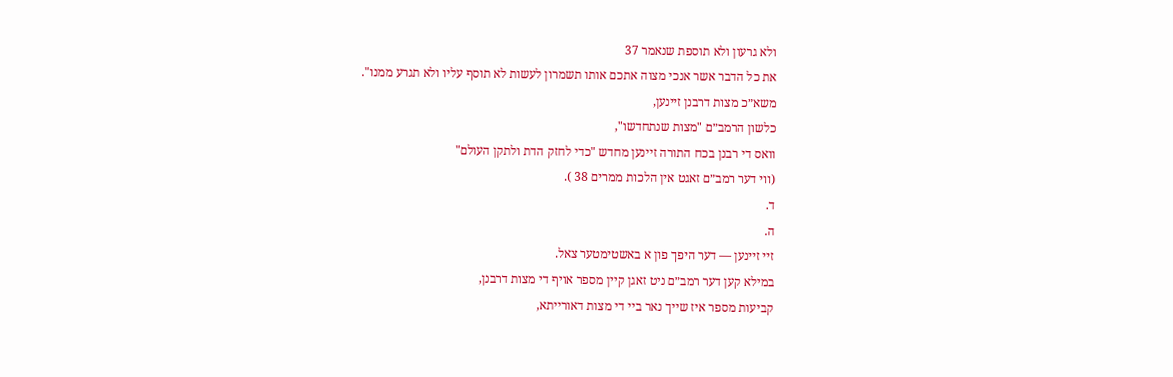ולא גרעון ולא תוספת שנאמר 37
את כל הדבר אשר אנכי מצוה אתכם אותו תשמרון לעשות לא תוסף עליו ולא תגרע ממנו".
משא״כ מצות דרבנן זיינען,
כלשון הרמב״ם "מצות שנתחדשו",
וואס די רבנן בכח התורה זיינען מחדש "כדי לחזק הדת ולתקן העולם"
(ווי דער רמב״ם זאגט אין הלכות ממרים 38 ).
ד.
ה.
זיי זיינען — דער היפך פון א באשטימטער צאל.
במילא קען דער רמב״ם ניט זאגן קיין מספר אויף די מצות דרבנן,
קביעות מספר איז שייך נאר ביי די מצות דאורייתא,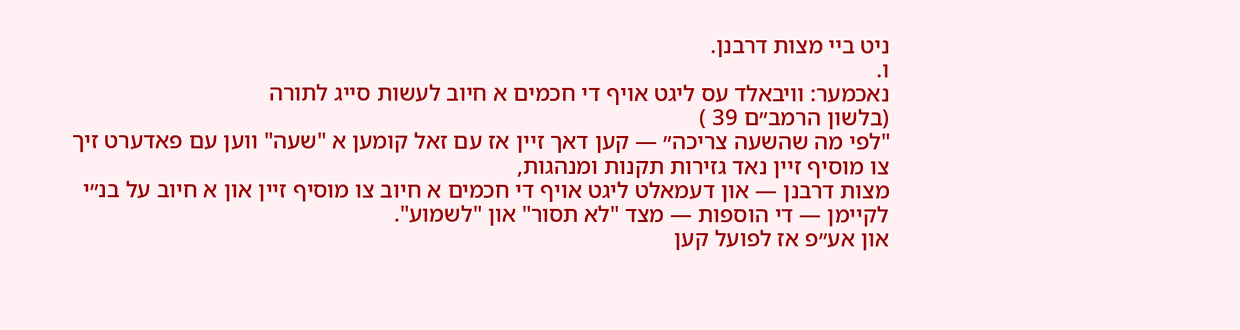ניט ביי מצות דרבנן.
ו.
נאכמער: וויבאלד עס ליגט אויף די חכמים א חיוב לעשות סייג לתורה
(בלשון הרמב״ם 39 )
"לפי מה שהשעה צריכה״ — קען דאך זיין אז עם זאל קומען א "שעה" ווען עם פאדערט זיך צו מוסיף זיין נאד גזירות תקנות ומנהגות,
מצות דרבנן — און דעמאלט ליגט אויף די חכמים א חיוב צו מוסיף זיין און א חיוב על בנ״י לקיימן — די הוספות — מצד "לא תסור" און "לשמוע".
און אע״פ אז לפועל קען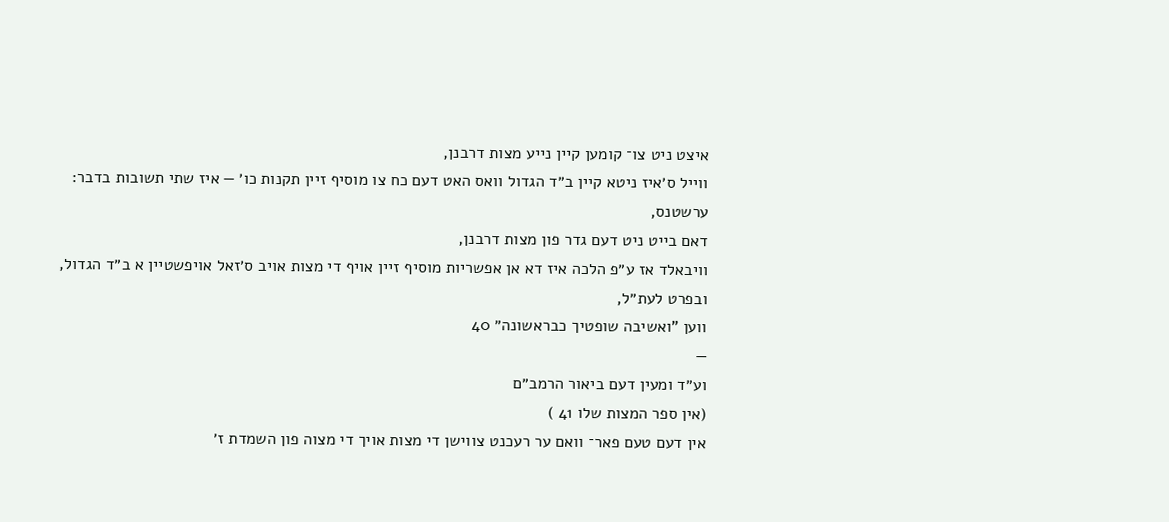איצט ניט צו־ קומען קיין נייע מצות דרבנן,
ווייל ס׳איז ניטא קיין ב״ד הגדול וואס האט דעם כח צו מוסיף זיין תקנות כו׳ — איז שתי תשובות בדבר:
ערשטנס,
דאם בייט ניט דעם גדר פון מצות דרבנן,
וויבאלד אז ע״פ הלכה איז דא אן אפשריות מוסיף זיין אויף די מצות אויב ס׳זאל אויפשטיין א ב״ד הגדול,
ובפרט לעת״ל,
ווען "ואשיבה שופטיך כבראשונה״ 40
—
וע״ד ומעין דעם ביאור הרמב״ם
(אין ספר המצות שלו 41 )
אין דעם טעם פאר־ וואם ער רעכנט צווישן די מצות אויך די מצוה פון השמדת ז׳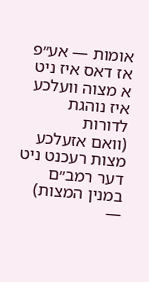אומות — אע״פ אז דאס איז ניט א מצוה וועלכע איז נוהגת לדורות
(וואם אזעלכע מצות רעכנט ניט דער רמב״ם במנין המצות)
—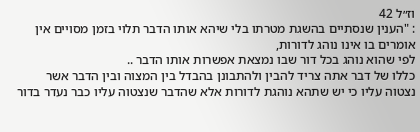וז״ל 42
: "הענין שנסתיים בהשגת מטרתו בלי שיהא אותו הדבר תלוי בזמן מסויים אין אומרים בו אינו נוהג לדורות,
לפי שהוא נוהג בכל דור שבו נמצאת אפשרות אותו הדבר ..
כללו של דבר אתה צריד להבין ולהתבונן בהבדל בין המצוה ובין הדבר אשר נצטוה עליו כי יש שתהא נוהגת לדורות אלא שהדבר שנצטוה עליו כבר נעדר בדור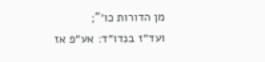מן הדורות כו׳";
ועד״ז בנדו״ד: אע״פ אז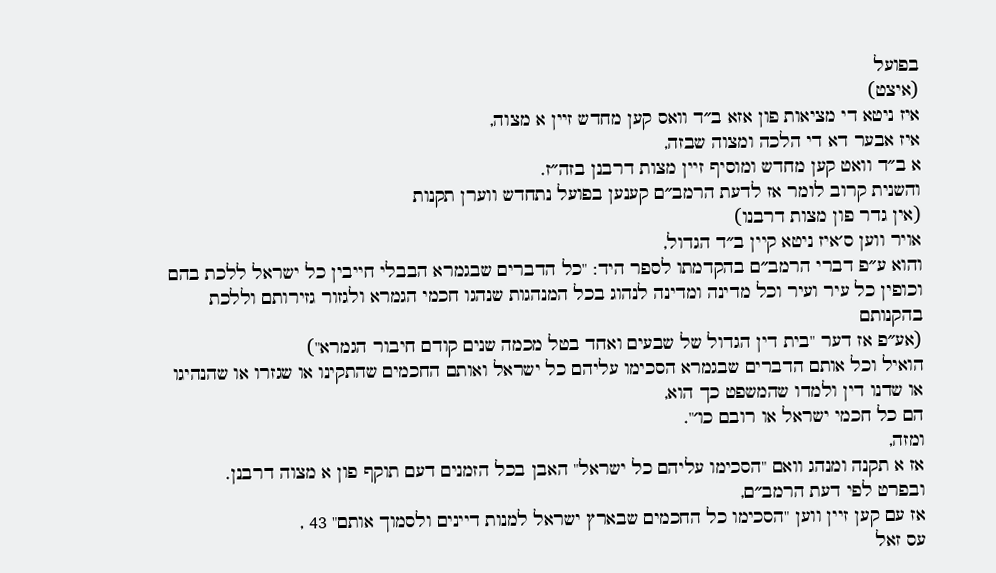בפועל
(איצט)
איז ניטא די מציאות פון אזא ב״ד וואס קען מחדש זיין א מצוה,
איז אבער דא די הלכה ומצוה שבזה,
א ב״ד וואט קען מחדש ומוסיף זיין מצות דרבנן בזה״ז.
והשנית קרוב לומר אז לדעת הרמב״ם קענען בפועל נתחדש ווערן תקנות
(אין גדר פון מצות דרבנו)
אויר ווען ס׳איז ניטא קיין ב״ד הגדול,
והוא ע״פ דברי הרמב״ם בהקדמתו לספר היד: "כל הדברים שבגמרא הבבלי חייבין כל ישראל ללכת בהם וכופין כל עיר ועיר וכל מדינה ומדינה לנהוג בכל המנהגות שנהגו חכמי הגמרא ולגזור גזירותם וללכת בהקנותם
(אע״פ אז דער "בית דין הגדול של שבעים ואחד בטל מכמה שנים קודם חיבור הגמרא")
הואיל וכל אותם הדברים שבגמרא הסכימו עליהם כל ישראל ואותם החכמים שהתקינו או שגזרו או שהנהיגו או שדנו דין ולמדו שהמשפט כך הוא,
הם כל חכמי ישראל או רובם כו׳".
ומזה,
אז א תקנה ומנהג וואם "הסכימו עליהם כל ישראל" האבן בכל הזמנים דעם תוקף פון א מצוה דרבנן.
ובפרט לפי דעת הרמב״ם,
אז עם קען זיין ווען "הסכימו כל החכמים שבארץ ישראל למנות דיינים ולסמוך אותם" 43 ,
עס זאל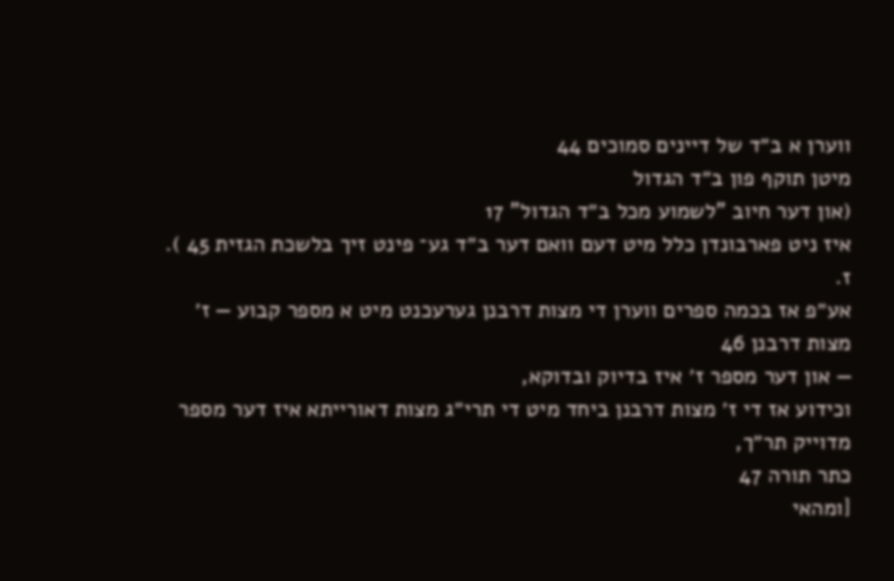ווערן א ב״ד של דיינים סמוכים 44
מיטן תוקף פון ב״ד הגדול
(און דער חיוב "לשמוע מכל ב״ד הגדול" 17
איז ניט פארבונדן כלל מיט דעם וואם דער ב״ד גע־ פינט זיך בלשכת הגזית 45 ).
ז.
אע״פ אז בכמה ספרים ווערן די מצות דרבנן גערעכנט מיט א מספר קבוע — ז׳ מצות דרבנן 46
— און דער מספר ז׳ איז בדיוק ובדוקא,
וכידוע אז די ז׳ מצות דרבנן ביחד מיט די תרי״ג מצות דאורייתא איז דער מספר מדוייק תר״ך,
כתר תורה 47
[ומהאי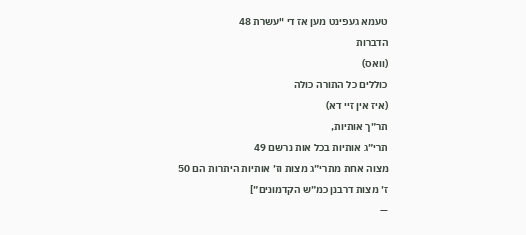טעמא געפינט מען אז די "עשרת 48
הדברות
(וואס)
כוללים כל התורה כולה
(איז אין זיי דא)
תר״ך אותיות,
תרי״ג אותיות בכל אות נרשם 49
מצוה אחת מתרי״ג מצות וז׳ אותיות היתרות הם 50
ז׳ מצות דרבנן כמ״ש הקדמונים״]
—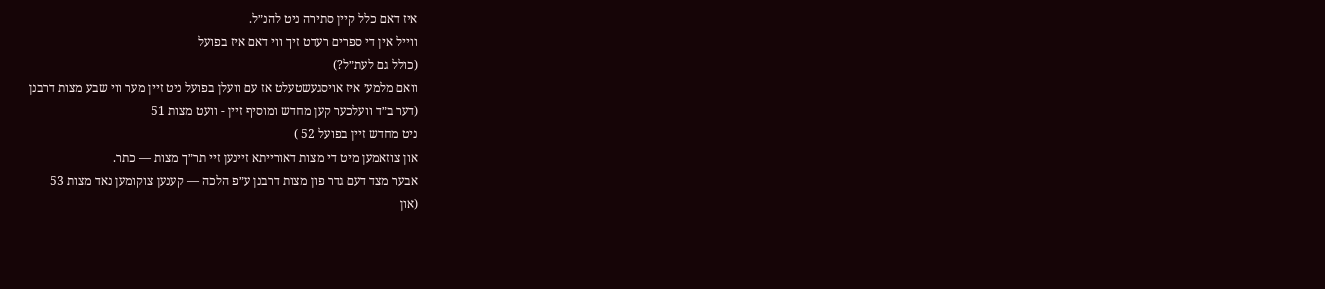איז דאם כלל קיין סתירה ניט להנ״ל.
ווייל אין די ספרים רעדט זיך ווי דאם איז בפועל
(כולל גם לעת״ל?)
וואם מלמע׳ איז אויסגעשטעלט אז עם וועלן בפועל ניט זיין מער ווי שבע מצות דרבנן
(דער ב״ד וועלכער קען מחדש ומוסיף זיין - וועט מצות 51
ניט מחדש זיין בפועל 52 )
און צוזאמען מיט די מצות דאורייתא זיינען זיי תר״ך מצות — כתר.
אבער מצד דעם גדר פון מצות דרבנן ע״פ הלכה — קענען צוקומען נאד מצות 53
(און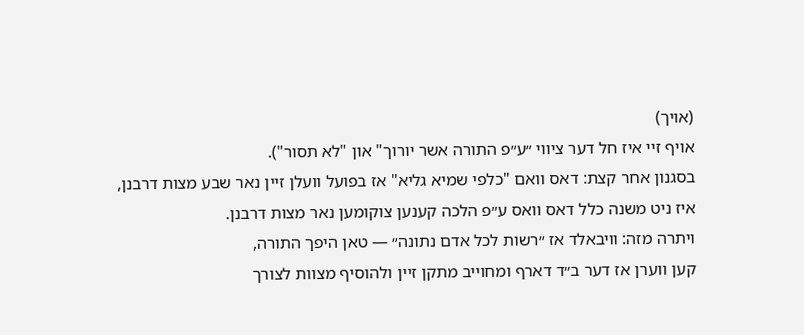(אויך)
אויף זיי איז חל דער ציווי ״ע״פ התורה אשר יורוך" און "לא תסור").
בסגנון אחר קצת: דאס וואם "כלפי שמיא גליא" אז בפועל וועלן זיין נאר שבע מצות דרבנן,
איז ניט משנה כלל דאס וואס ע״פ הלכה קענען צוקומען נאר מצות דרבנן.
ויתרה מזה: וויבאלד אז ״רשות לכל אדם נתונה״ — טאן היפך התורה,
קען ווערן אז דער ב״ד דארף ומחוייב מתקן זיין ולהוסיף מצוות לצורך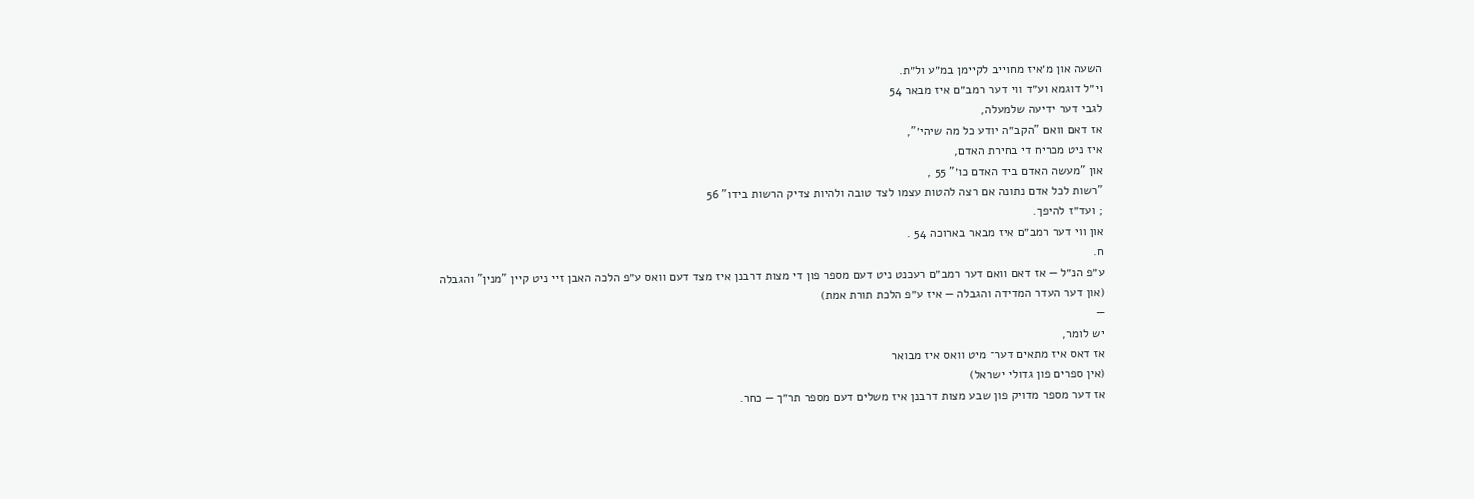השעה און מ׳איז מחוייב לקיימן במ״ע ול״ת.
וי״ל דוגמא וע״ד ווי דער רמב״ם איז מבאר 54
לגבי דער ידיעה שלמעלה,
אז דאם וואם "הקב״ה יודע כל מה שיהי׳",
איז ניט מכריח די בחירת האדם,
און "מעשה האדם ביד האדם כו׳" 55 ,
"רשות לכל אדם נתונה אם רצה להטות עצמו לצד טובה ולהיות צדיק הרשות בידו" 56
; ועד״ז להיפך.
און ווי דער רמב״ם איז מבאר בארוכה 54 .
ח.
ע״פ הנ״ל — אז דאם וואם דער רמב״ם רעכנט ניט דעם מספר פון די מצות דרבנן איז מצד דעם וואס ע״פ הלכה האבן זיי ניט קיין "מנין" והגבלה
(און דער העדר המדידה והגבלה — איז ע״פ הלכת תורת אמת)
—
יש לומר,
אז דאס איז מתאים דער־ מיט וואס איז מבואר
(אין ספרים פון גדולי ישראל)
אז דער מספר מדויק פון שבע מצות דרבנן איז משלים דעם מספר תר״ך — כחר.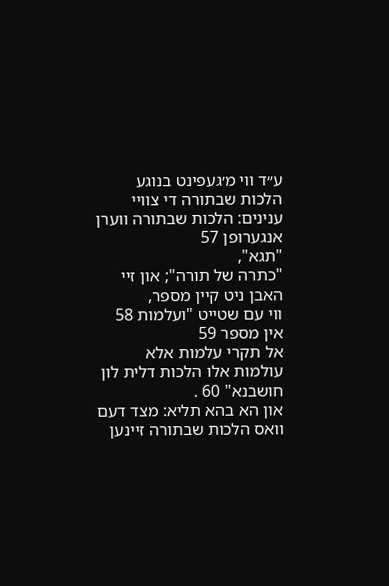ע״ד ווי מ׳געפינט בנוגע הלכות שבתורה די צוויי ענינים: הלכות שבתורה ווערן אנגערופן 57
"תגא",
"כתרה של תורה"; און זיי האבן ניט קיין מספר,
ווי עם שטייט "ועלמות 58
אין מספר 59
אל תקרי עלמות אלא עולמות אלו הלכות דלית לון חושבנא" 60 .
און הא בהא תליא: מצד דעם וואס הלכות שבתורה זיינען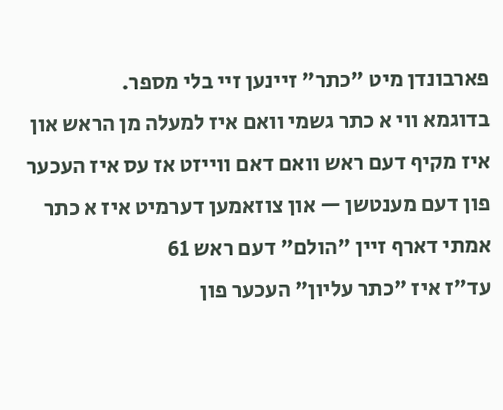פארבונדן מיט "כתר" זיינען זיי בלי מספר.
בדוגמא ווי א כתר גשמי וואם איז למעלה מן הראש און איז מקיף דעם ראש וואם דאם ווייזט אז עס איז העכער פון דעם מענטשן — און צוזאמען דערמיט איז א כתר אמתי דארף זיין "הולם" דעם ראש 61
עד״ז איז "כתר עליון" העכער פון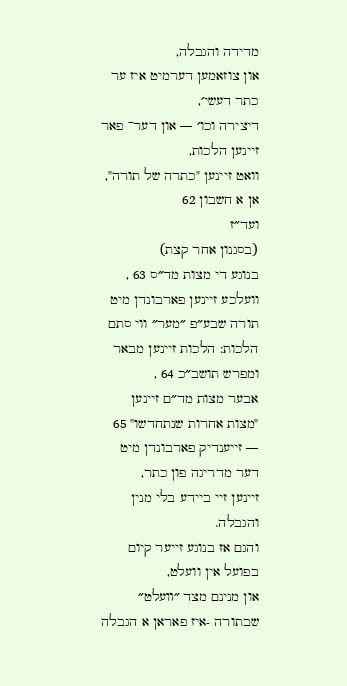מדידה והגבלה,
און צוזאמען דערמיט איז ער כתר דעשי׳,
דיצירה וכו׳ — און דער־ פאר זיינען הלכות,
וואט זיינען "כתרה של תורה",
אן א חשבון 62
ועד״ז
(בסגנון אחר קצת)
בנוגע די מצות מד״ס 63 ,
וועלכע זיינען פארבונדן מיט תורה שבע״פ ״מער״ ווי סתם הלכות: הלכות זיינען מבאר ומפרש תושב״כ 64 ,
אבער מצות מד״ם זיינען "מצות אחרות שנתחדשו" 65
— זייענדיק פארבונדן מיט דער מדריגה פון כתר,
זיינען זיי ביידע בלי מנין והגבלה.
והגם אז בנוגע זייער קיום בפועל אין וועלט,
און מנינם מצד ״װעלט״ שבתורה -איז פאראן א הגבלה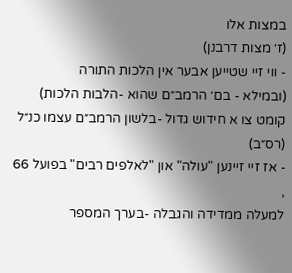במצות אלו
(ז׳ מצות דרבנן)
- ווי זיי שטייען אבער אין הלכות התורה
(ובמילא - בם׳ הרמב״ם שהוא -הלבות הלכות)
קומט צו א חידוש גדול -בלשון הרמב״ם עצמו כנ״ל
(רס״ב)
- אז זיי זיינען "עולה" און "לאלפים רבים" בפועל 66 ,
למעלה ממדידה והגבלה -בערך המספר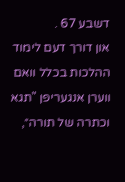דשבע 67 .
און דורך דעם לימוד ההלכות בכלל וואם ווערן אנגעריפן "תגא וכתרה של תורה״,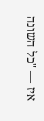איז — "כל השונה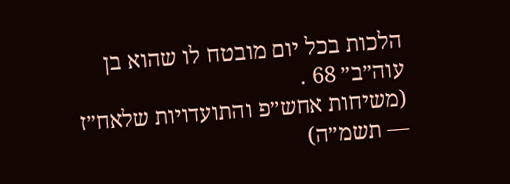הלכות בכל יום מובטח לו שהוא בן עוה״ב״ 68 .
(משיחות אחש״פ והתועדויות שלאח״ז — תשמ״ה)